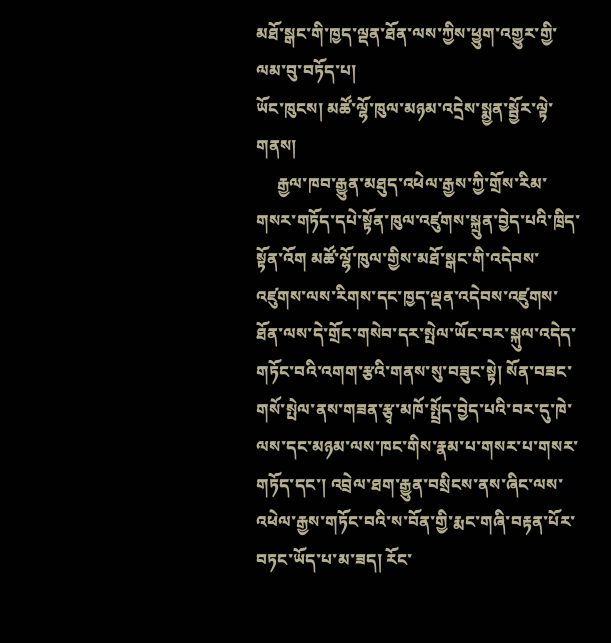མཐོ་སྒང་གི་ཁྱད་ལྡན་ཐོན་ལས་ཀྱིས་ཕྱུག་འགྱུར་གྱི་ལམ་བུ་བཏོད་པ།
ཡོང་ཁུངས། མཚོ་ལྷོ་ཁུལ་མཉམ་འདྲེས་སྨྱན་སྦྱོར་ལྟེ་གནས།
     རྒྱལ་ཁབ་རྒྱུན་མཐུད་འཕེལ་རྒྱས་ཀྱི་གྲོས་རིམ་གསར་གཏོད་དཔེ་སྟོན་ཁུལ་འཛུགས་སྐྲུན་བྱེད་པའི་ཁྲིད་སྟོན་འོག མཚོ་ལྷོ་ཁུལ་གྱིས་མཐོ་སྒང་གི་འདེབས་འཛུགས་ལས་རིགས་དང་ཁྱད་ལྡན་འདེབས་འཛུགས་ཐོན་ལས་དེ་གྲོང་གསེབ་དར་སྤེལ་ཡོང་བར་སྐུལ་འདེད་གཏོང་བའི་འགག་རྩའི་གནས་སུ་བཟུང་སྟེ། སོན་བཟང་གསོ་སྤེལ་ནས་གཟན་རྩྭ་མཁོ་སྤྲོད་བྱེད་པའི་བར་དུ་ཁེ་ལས་དང་མཉམ་ལས་ཁང་གིས་རྣམ་པ་གསར་པ་གསར་གཏོད་དང་། འབྲེལ་ཐག་རྒྱུན་བསྲིངས་ནས་ཞིང་ལས་འཕེལ་རྒྱས་གཏོང་བའི་ས་བོན་གྱི་རྨང་གཞི་བརྟན་པོར་བཏང་ཡོད་པ་མ་ཟད། རོང་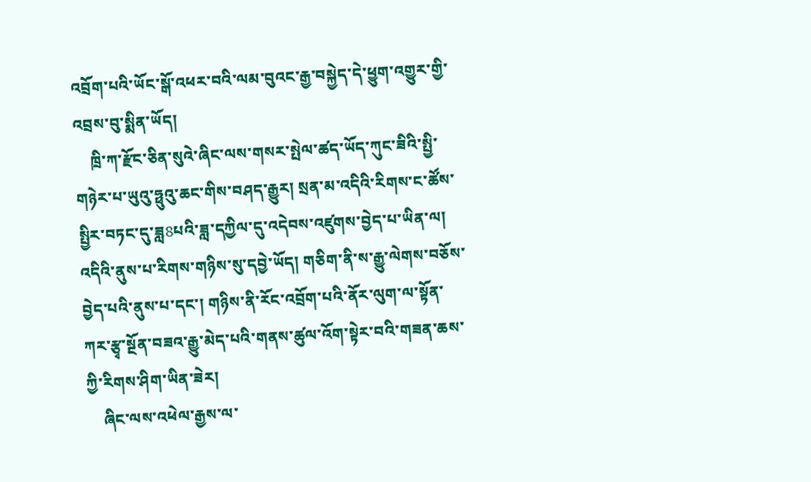འབྲོག་པའི་ཡོང་སྒོ་འཕར་བའི་ལམ་བུའང་རྒྱ་བསྐྱེད་དེ་ཕྱུག་འགྱུར་གྱི་འབྲས་བུ་སྨིན་ཡོད།
    ཁྲི་ཀ་རྫོང་ཅིན་སུའེ་ཞིང་ལས་གསར་སྤེལ་ཚད་ཡོད་ཀུང་ཟིའི་སྤྱི་གཉེར་པ་ཡུའུ་ཧྥུའུ་ཆང་གིས་བཤད་རྒྱུར། སྲན་མ་འདིའི་རིགས་ང་ཚོས་སྤྱིར་བཏང་དུ་ཟླ8པའི་ཟླ་དཀྱིལ་དུ་འདེབས་འཛུགས་བྱེད་པ་ཡིན་ལ། འདིའི་ནུས་པ་རིགས་གཉིས་སུ་དབྱེ་ཡོད། གཅིག་ནི་ས་རྒྱུ་ལེགས་བཅོས་བྱེད་པའི་ནུས་པ་དང་། གཉིས་ནི་རོང་འབྲོག་པའི་ནོར་ལུག་ལ་སྟོན་ཀར་རྩྭ་སྔོན་བཟའ་རྒྱུ་མེད་པའི་གནས་ཚུལ་འོག་སྟེར་བའི་གཟན་ཆས་ཀྱི་རིགས་ཤིག་ཡིན་ཟེར།
    ཞིང་ལས་འཕེལ་རྒྱས་ལ་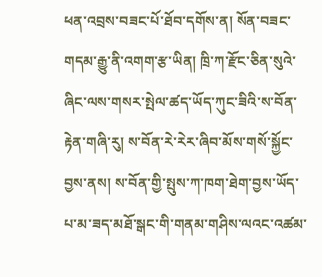ཕན་འབྲས་བཟང་པོ་ཐོབ་དགོས་ན། སོན་བཟང་གདམ་རྒྱུ་ནི་འགག་རྩ་ཡིན། ཁྲི་ཀ་རྫོང་ཅིན་སུའེ་ཞིང་ལས་གསར་སྤེལ་ཚད་ཡོད་ཀུང་ཟིའི་ས་བོན་རྟེན་གཞི་རུ། ས་བོན་རེ་རེར་ཞིབ་མོས་གསོ་སྐྱོང་བྱས་ནས། ས་བོན་གྱི་སྤུས་ཀ་ཁག་ཐེག་བྱས་ཡོད་པ་མ་ཟད་མཐོ་སྒང་གི་གནམ་གཤིས་ལའང་འཚམ་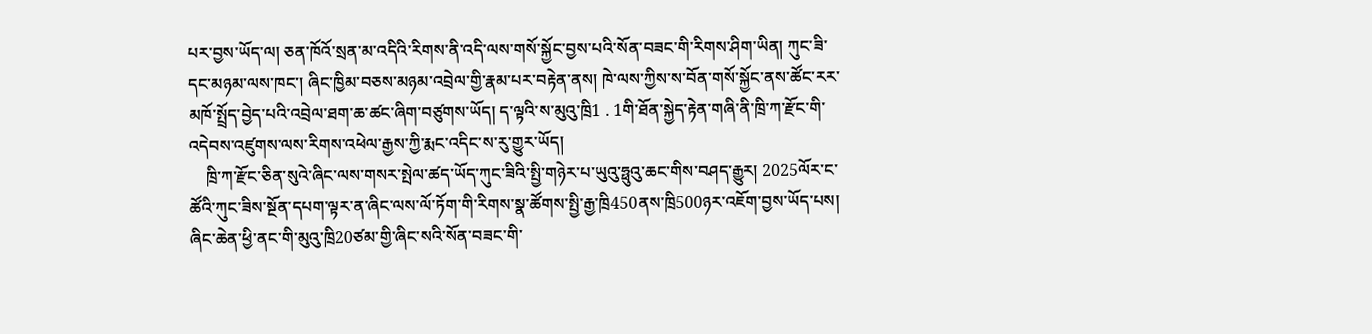པར་བྱས་ཡོད་ལ། ཅན་ཁོའོ་སྲན་མ་འདིའི་རིགས་ནི་འདི་ལས་གསོ་སྐྱོང་བྱས་པའི་སོན་བཟང་གི་རིགས་ཤིག་ཡིན། ཀུང་ཟི་དང་མཉམ་ལས་ཁང་། ཞིང་ཁྱིམ་བཅས་མཉམ་འབྲེལ་གྱི་རྣམ་པར་བརྟེན་ནས། ཁེ་ལས་ཀྱིས་ས་བོན་གསོ་སྐྱོང་ནས་ཚོང་རར་མཁོ་སྤྲོད་བྱེད་པའི་འབྲེལ་ཐག་ཆ་ཚང་ཞིག་བཙུགས་ཡོད། ད་ལྟའི་ས་མུའུ་ཁྲི1 . 1གི་ཐོན་སྐྱེད་རྟེན་གཞི་ནི་ཁྲི་ཀ་རྫོང་གི་འདེབས་འཛུགས་ལས་རིགས་འཕེལ་རྒྱས་ཀྱི་རྨང་འདིང་ས་རུ་གྱུར་ཡོད།
    ཁྲི་ཀ་རྫོང་ཅིན་སུའེ་ཞིང་ལས་གསར་སྤེལ་ཚད་ཡོད་ཀུང་ཟིའི་སྤྱི་གཉེར་པ་ཡུའུ་ཧྥུའུ་ཆང་གིས་བཤད་རྒྱུར། 2025ལོར་ང་ཚོའི་ཀུང་ཟིས་སྔོན་དཔག་ལྟར་ན་ཞིང་ལས་ལོ་ཏོག་གི་རིགས་སྣ་ཚོགས་སྤྱི་རྒྱ་ཁྲི450ནས་ཁྲི500ཉར་འཇོག་བྱས་ཡོད་པས། ཞིང་ཆེན་ཕྱི་ནང་གི་མུའུ་ཁྲི20ཙམ་གྱི་ཞིང་སའི་སོན་བཟང་གི་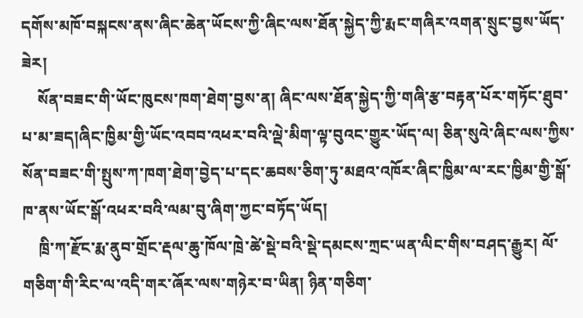དགོས་མཁོ་བསྐངས་ནས་ཞིང་ཆེན་ཡོངས་ཀྱི་ཞིང་ལས་ཐོན་སྐྱེད་ཀྱི་རྨང་གཞིར་འགན་སྲུང་བྱས་ཡོད་ཟེར།
    སོན་བཟང་གི་ཡོང་ཁུངས་ཁག་ཐེག་བྱས་ན། ཞིང་ལས་ཐོན་སྐྱེད་ཀྱི་གཞི་རྩ་བརྟན་པོར་གཏོང་ཐུབ་པ་མ་ཟད།ཞིང་ཁྱིམ་གྱི་ཡོང་འབབ་འཕར་བའི་ལྡེ་མིག་ལྟ་བུའང་གྱུར་ཡོད་ལ། ཅིན་སུའེ་ཞིང་ལས་ཀྱིས་སོན་བཟང་གི་སྤུས་ཀ་ཁག་ཐེག་བྱེད་པ་དང་ཆབས་ཅིག་ཏུ་མཐའ་འཁོར་ཞིང་ཁྱིམ་ལ་རང་ཁྱིམ་གྱི་སྒོ་ཁ་ནས་ཡོང་སྒོ་འཕར་བའི་ལམ་བུ་ཞིག་ཀྱང་བཏོད་ཡོད།
    ཁྲི་ཀ་རྫོང་རྨ་ནུབ་གྲོང་རྡལ་ཆུ་ཁོལ་ཁྲེ་ཚེ་སྡེ་བའི་སྡེ་དམངས་ཀྲང་ཡན་ལིང་གིས་བཤད་རྒྱུར། ལོ་གཅིག་གི་རིང་ལ་འདི་གར་ཞོར་ལས་གཉེར་བ་ཡིན། ཉིན་གཅིག་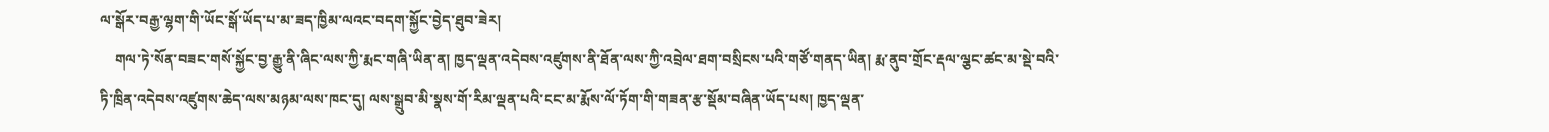ལ་སྒོར་བརྒྱ་ལྷག་གི་ཡོང་སྒོ་ཡོད་པ་མ་ཟད་ཁྱིམ་ལའང་བདག་སྐྱོང་བྱེད་ཐུབ་ཟེར།
    གལ་ཏེ་སོན་བཟང་གསོ་སྐྱོང་བྱ་རྒྱུ་ནི་ཞིང་ལས་ཀྱི་རྨང་གཞི་ཡིན་ན། ཁྱད་ལྡན་འདེབས་འཛུགས་ནི་ཐོན་ལས་ཀྱི་འབྲེལ་ཐག་བསྲིངས་པའི་གཙོ་གནད་ཡིན། རྨ་ནུབ་གྲོང་རྡལ་ལྕང་ཚང་མ་སྡེ་བའི་ཏི་ཁྲིན་འདེབས་འཛུགས་ཆེད་ལས་མཉམ་ལས་ཁང་དུ། ལས་སྒྲུབ་མི་སྣས་གོ་རིམ་ལྡན་པའི་ངང་མ་རྨོས་ལོ་ཏོག་གི་གཟན་རྩ་སྡོམ་བཞིན་ཡོད་པས། ཁྱད་ལྡན་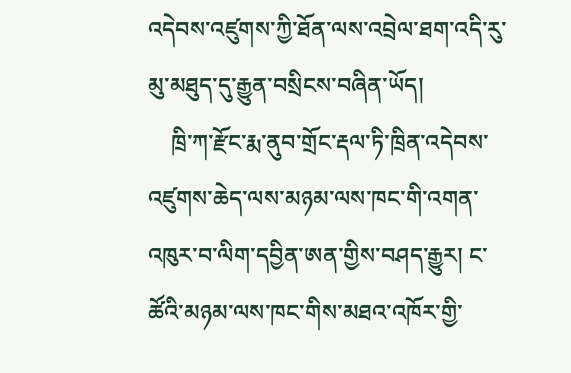འདེབས་འཛུགས་ཀྱི་ཐོན་ལས་འབྲེལ་ཐག་འདི་རུ་མུ་མཐུད་དུ་རྒྱུན་བསྲིངས་བཞིན་ཡོད།
    ཁྲི་ཀ་རྫོང་རྨ་ནུབ་གྲོང་རྡལ་ཏི་ཁྲིན་འདེབས་འཛུགས་ཆེད་ལས་མཉམ་ལས་ཁང་གི་འགན་འཁུར་བ་ལིག་དབྱིན་ཨན་གྱིས་བཤད་རྒྱུར། ང་ཚོའི་མཉམ་ལས་ཁང་གིས་མཐའ་འཁོར་གྱི་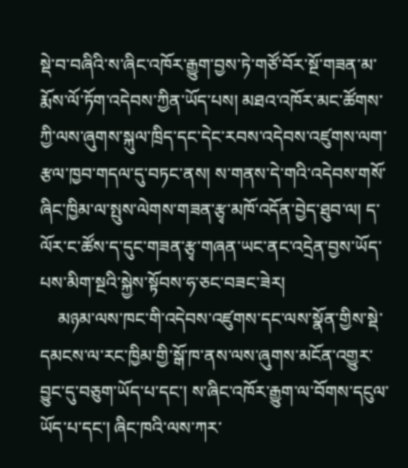སྡེ་བ་བཞིའི་ས་ཞིང་འཁོར་རྒྱུག་བྱས་ཏེ་གཙོ་བོར་སྔོ་གཟན་མ་རྨོས་ལོ་ཏོག་འདེབས་ཀྱིན་ཡོད་པས། མཐའ་འཁོར་མང་ཚོགས་ཀྱི་ལས་ཞུགས་སྐུལ་ཁྲིད་དང་དེང་རབས་འདེབས་འཛུགས་ལག་རྩལ་ཁྱབ་གདལ་དུ་བཏང་ནས། ས་གནས་དེ་གའི་འདེབས་གསོ་ཞིང་ཁྱིམ་ལ་སྤུས་ལེགས་གཟན་རྩྭ་མཁོ་འདོན་བྱེད་ཐུབ་ལ། ད་ལོར་ང་ཚོས་ད་དུང་གཟན་རྩྭ་གཞན་ཡང་ནང་འདྲེན་བྱས་ཡོད་པས་མིག་སྔའི་སྐྱེས་སྟོབས་ཧ་ཅང་བཟང་ཟེར།
    མཉམ་ལས་ཁང་གི་འདེབས་འཛུགས་དང་ལས་སྣོན་གྱིས་སྡེ་དམངས་ལ་རང་ཁྱིམ་གྱི་སྒོ་ཁ་ནས་ལས་ཞུགས་མངོན་འགྱུར་བྱུང་དུ་བཅུག་ཡོད་པ་དང་། ས་ཞིང་འཁོར་རྒྱུག་ལ་བོགས་དངུལ་ཡོད་པ་དང་། ཞིང་ཁའི་ལས་ཀར་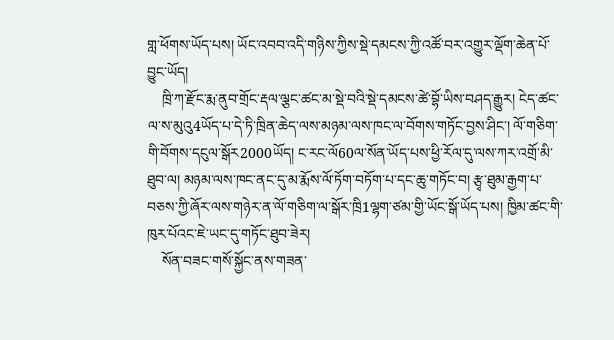གླ་ཕོགས་ཡོད་པས། ཡོང་འབབ་འདི་གཉིས་ཀྱིས་སྡེ་དམངས་ཀྱི་འཚོ་བར་འགྱུར་ལྡོག་ཆེན་པོ་བྱུང་ཡོད།
    ཁྲི་ཀ་རྫོང་རྨ་ནུབ་གྲོང་རྡལ་ལྕང་ཚང་མ་སྡེ་བའི་སྡེ་དམངས་ཚེ་བྷོ་ཡིས་བཤད་རྒྱུར། ངེད་ཚང་ལ་ས་མུའུ4ཡོད་པ་དེ་ཏི་ཁྲིན་ཆེད་ལས་མཉམ་ལས་ཁང་ལ་བོགས་གཏོང་བྱས་ཤིང་། ལོ་གཅིག་གི་བོགས་དངུལ་སྒོར2000ཡོད། ང་རང་ལོ60ལ་སོན་ཡོད་པས་ཕྱི་རོལ་དུ་ལས་ཀར་འགྲོ་མི་ཐུབ་ལ། མཉམ་ལས་ཁང་ནང་དུ་མ་རྨོས་ལོ་ཏོག་བཏོག་པ་དང་ཆུ་གཏོང་བ། རྩྭ་ཐུམ་རྒྱག་པ་བཅས་ཀྱི་ཞོར་ལས་གཉེར་ན་ལོ་གཅིག་ལ་སྒོར་ཁྲི1ལྷག་ཙམ་གྱི་ཡོང་སྒོ་ཡོད་པས། ཁྱིམ་ཚང་གི་ཁུར་པོའང་ཇེ་ཡང་དུ་གཏོང་ཐུབ་ཟེར།
    སོན་བཟང་གསོ་སྐྱོང་ནས་གཟན་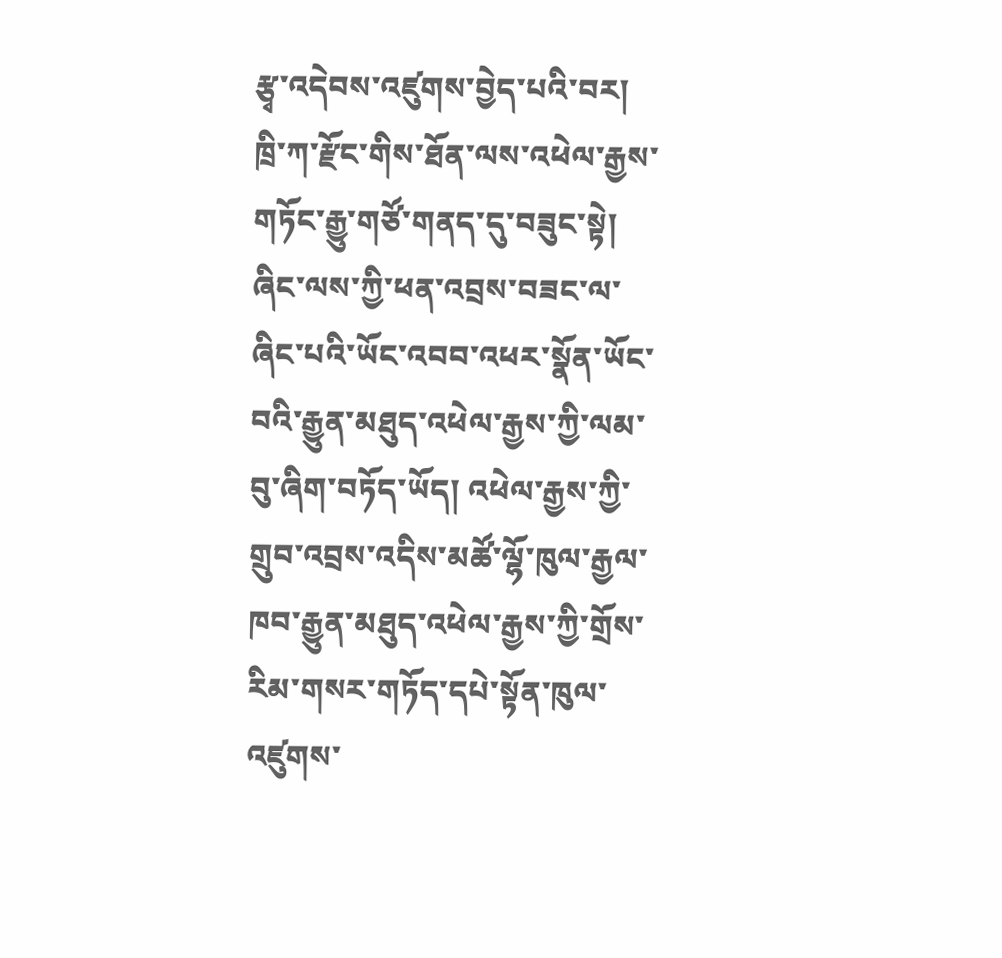རྩྭ་འདེབས་འཛུགས་བྱེད་པའི་བར། ཁྲི་ཀ་རྫོང་གིས་ཐོན་ལས་འཕེལ་རྒྱས་གཏོང་རྒྱུ་གཙོ་གནད་དུ་བཟུང་སྟེ། ཞིང་ལས་ཀྱི་ཕན་འབྲས་བཟང་ལ་ཞིང་པའི་ཡོང་འབབ་འཕར་སྣོན་ཡོང་བའི་རྒྱུན་མཐུད་འཕེལ་རྒྱས་ཀྱི་ལམ་བུ་ཞིག་བཏོད་ཡོད། འཕེལ་རྒྱས་ཀྱི་གྲུབ་འབྲས་འདིས་མཚོ་ལྷོ་ཁུལ་རྒྱལ་ཁབ་རྒྱུན་མཐུད་འཕེལ་རྒྱས་ཀྱི་གྲོས་རིམ་གསར་གཏོད་དཔེ་སྟོན་ཁུལ་འཛུགས་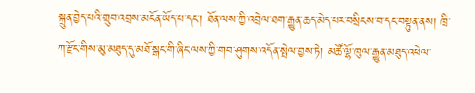སྐྲུན་བྱེད་པའི་གྲུབ་འབྲས་མངོན་ཡོད་པ་དང་། ཐོན་ལས་ཀྱི་འབྲེལ་ཐག་རྒྱུན་ཆད་མེད་པར་བསྲིངས་བ་དང་བསྟུན་ནས། ཁྲི་ཀ་རྫོང་གིས་མུ་མཐུད་དུ་མཐོ་སྒང་གི་ཞིང་ལས་ཀྱི་གབ་ཤུགས་འདོན་སྤེལ་བྱས་ཏེ། མཚོ་ལྷོ་ཁུལ་རྒྱུན་མཐུད་འཕེལ་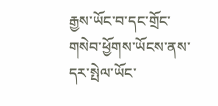རྒྱས་ཡོང་བ་དང་གྲོང་གསེབ་ཕྱོགས་ཡོངས་ནས་དར་སྤེལ་ཡོང་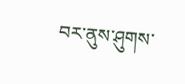བར་ནུས་ཤུགས་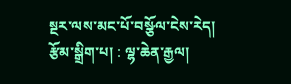སྔར་ལས་མང་པོ་བསྩོལ་ངེས་རེད།
རྩོམ་སྒྲིག་པ། : ལྷ་ཆེན་རྒྱལ།